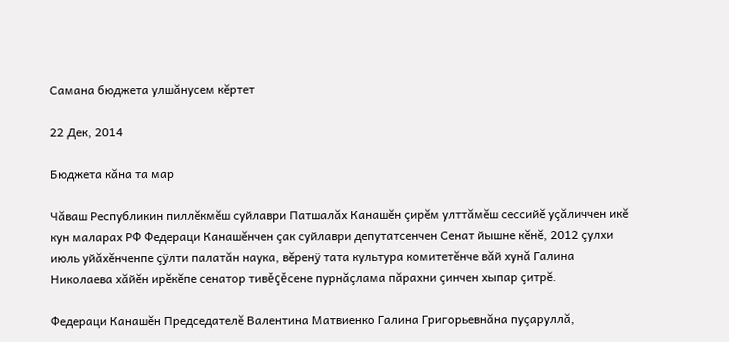Самана бюджета улшăнусем кĕртет

22 Дек, 2014

Бюджета кăна та мар

Чăваш Республикин пиллĕкмĕш суйлаври Патшалăх Канашĕн çирĕм улттăмĕш сессийĕ уçăличчен икĕ кун маларах РФ Федераци Канашĕнчен çак суйлаври депутатсенчен Сенат йышне кĕнĕ, 2012 çулхи июль уйăхĕнченпе çÿлти палатăн наука, вĕренÿ тата культура комитетĕнче вăй хунă Галина Николаева хăйĕн ирĕкĕпе сенатор тивĕçĕсене пурнăçлама пăрахни çинчен хыпар çитрĕ.

Федераци Канашĕн Председателĕ Валентина Матвиенко Галина Григорьевнăна пуçаруллă,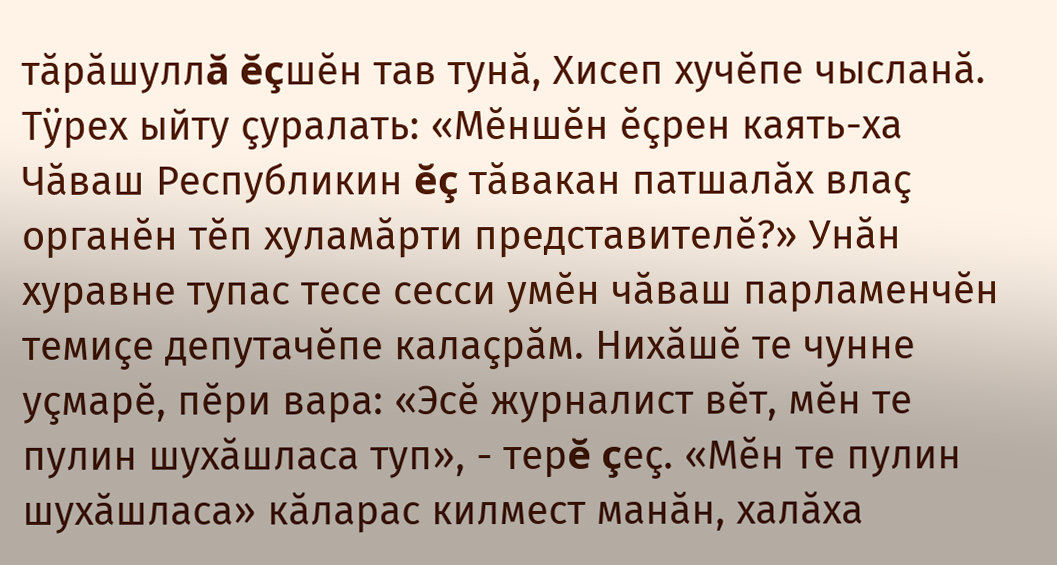тăрăшуллă ĕçшĕн тав тунă, Хисеп хучĕпе чысланă. Тÿрех ыйту çуралать: «Мĕншĕн ĕçрен каять-ха Чăваш Республикин ĕç тăвакан патшалăх влаç органĕн тĕп хуламăрти представителĕ?» Унăн хуравне тупас тесе сесси умĕн чăваш парламенчĕн темиçе депутачĕпе калаçрăм. Нихăшĕ те чунне уçмарĕ, пĕри вара: «Эсĕ журналист вĕт, мĕн те пулин шухăшласа туп», - терĕ çеç. «Мĕн те пулин шухăшласа» кăларас килмест манăн, халăха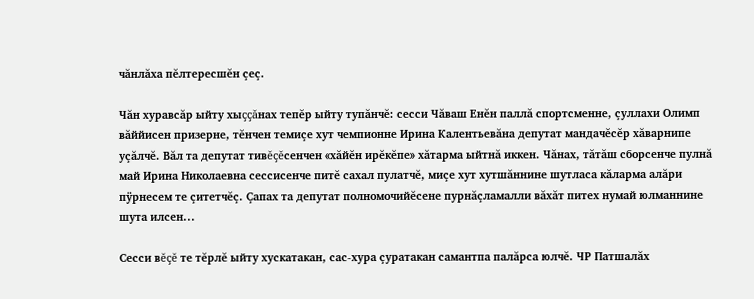чăнлăха пĕлтересшĕн çеç.

Чăн хуравсăр ыйту хыççăнах тепĕр ыйту тупăнчĕ: сесси Чăваш Енĕн паллă спортсменне, çуллахи Олимп вăййисен призерне, тĕнчен темиçе хут чемпионне Ирина Калентьевăна депутат мандачĕсĕр хăварнипе уçăлчĕ. Вăл та депутат тивĕçĕсенчен «хăйĕн ирĕкĕпе» хăтарма ыйтнă иккен. Чăнах, тăтăш сборсенче пулнă май Ирина Николаевна сессисенче питĕ сахал пулатчĕ, миçе хут хутшăннине шутласа кăларма алăри пÿрнесем те çитетчĕç. Çапах та депутат полномочийĕсене пурнăçламалли вăхăт питех нумай юлманнине шута илсен...

Сесси вĕçĕ те тĕрлĕ ыйту хускатакан, сас-хура çуратакан самантпа палăрса юлчĕ. ЧР Патшалăх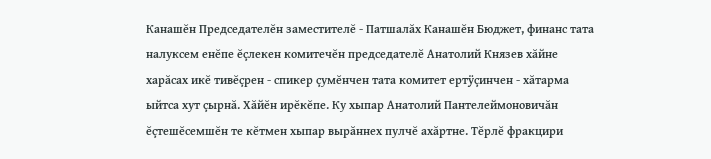Канашĕн Председателĕн заместителĕ - Патшалăх Канашĕн Бюджет, финанс тата налуксем енĕпе ĕçлекен комитечĕн председателĕ Анатолий Князев хăйне харăсах икĕ тивĕçрен - спикер çумĕнчен тата комитет ертÿçинчен - хăтарма ыйтса хут çырнă. Хăйĕн ирĕкĕпе. Ку хыпар Анатолий Пантелеймоновичăн ĕçтешĕсемшĕн те кĕтмен хыпар вырăннех пулчĕ ахăртне. Тĕрлĕ фракцири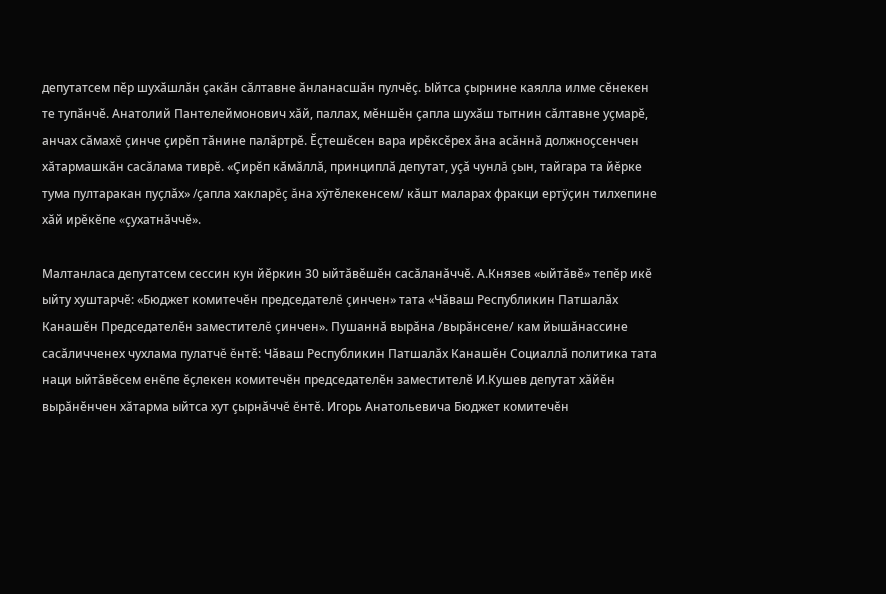депутатсем пĕр шухăшлăн çакăн сăлтавне ăнланасшăн пулчĕç. Ыйтса çырнине каялла илме сĕнекен те тупăнчĕ. Анатолий Пантелеймонович хăй, паллах, мĕншĕн çапла шухăш тытнин сăлтавне уçмарĕ, анчах сăмахĕ çинче çирĕп тăнине палăртрĕ. Ĕçтешĕсен вара ирĕксĕрех ăна асăннă должноçсенчен хăтармашкăн сасăлама тиврĕ. «Çирĕп кăмăллă, принциплă депутат, уçă чунлă çын, тайгара та йĕрке тума пултаракан пуçлăх» /çапла хакларĕç ăна хÿтĕлекенсем/ кăшт маларах фракци ертÿçин тилхепине хăй ирĕкĕпе «çухатнăччĕ».

Малтанласа депутатсем сессин кун йĕркин 30 ыйтăвĕшĕн сасăланăччĕ. А.Князев «ыйтăвĕ» тепĕр икĕ ыйту хуштарчĕ: «Бюджет комитечĕн председателĕ çинчен» тата «Чăваш Республикин Патшалăх Канашĕн Председателĕн заместителĕ çинчен». Пушаннă вырăна /вырăнсене/ кам йышăнассине сасăличченех чухлама пулатчĕ ĕнтĕ: Чăваш Республикин Патшалăх Канашĕн Социаллă политика тата наци ыйтăвĕсем енĕпе ĕçлекен комитечĕн председателĕн заместителĕ И.Кушев депутат хăйĕн вырăнĕнчен хăтарма ыйтса хут çырнăччĕ ĕнтĕ. Игорь Анатольевича Бюджет комитечĕн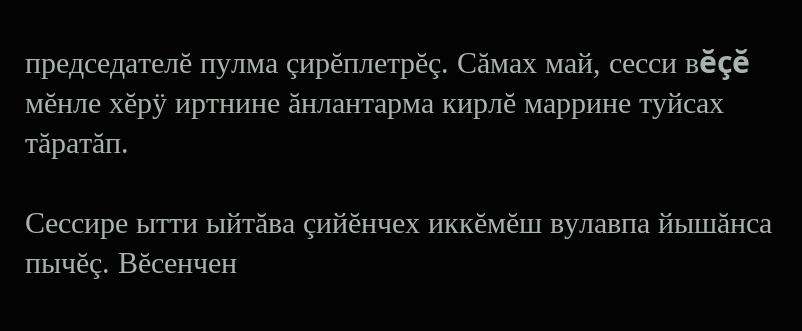председателĕ пулма çирĕплетрĕç. Сăмах май, сесси вĕçĕ мĕнле хĕрÿ иртнине ăнлантарма кирлĕ маррине туйсах тăратăп.

Сессире ытти ыйтăва çийĕнчех иккĕмĕш вулавпа йышăнса пычĕç. Вĕсенчен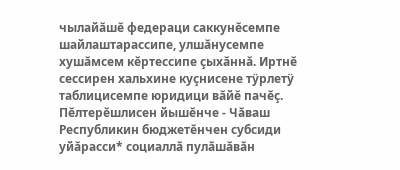чылайăшĕ федераци саккунĕсемпе шайлаштарассипе, улшăнусемпе хушăмсем кĕртессипе çыхăннă. Иртнĕ сессирен хальхине куçнисене тÿрлетÿ таблицисемпе юридици вăйĕ пачĕç. Пĕлтерĕшлисен йышĕнче - Чăваш Республикин бюджетĕнчен субсиди уйăрасси* социаллă пулăшăвăн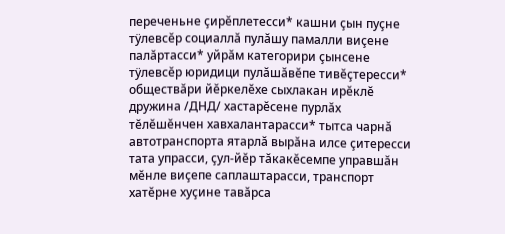переченьне çирĕплетесси* кашни çын пуçне тÿлевсĕр социаллă пулăшу памалли виçене палăртасси* уйрăм категорири çынсене тÿлевсĕр юридици пулăшăвĕпе тивĕçтересси* обществăри йĕркелĕхе сыхлакан ирĕклĕ дружина /ДНД/ хастарĕсене пурлăх тĕлĕшĕнчен хавхалантарасси* тытса чарнă автотранспорта ятарлă вырăна илсе çитересси тата упрасси, çул-йĕр тăкакĕсемпе управшăн мĕнле виçепе саплаштарасси, транспорт хатĕрне хуçине тавăрса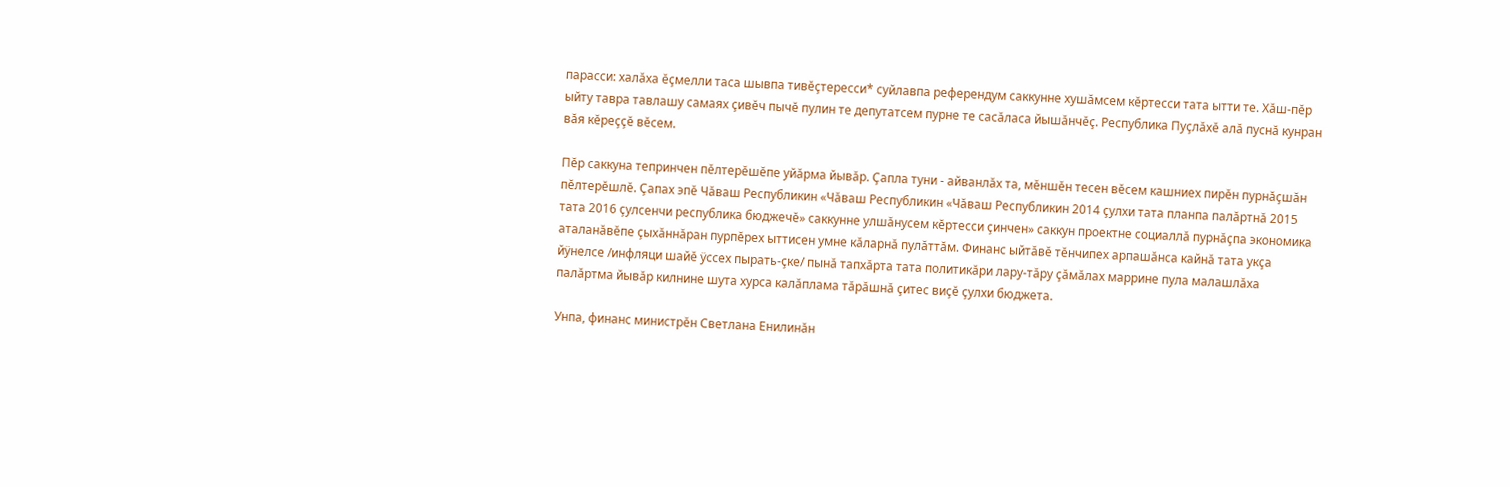парасси: халăха ĕçмелли таса шывпа тивĕçтересси* суйлавпа референдум саккунне хушăмсем кĕртесси тата ытти те. Хăш-пĕр ыйту тавра тавлашу самаях çивĕч пычĕ пулин те депутатсем пурне те сасăласа йышăнчĕç. Республика Пуçлăхĕ алă пуснă кунран вăя кĕреççĕ вĕсем.

Пĕр саккуна тепринчен пĕлтерĕшĕпе уйăрма йывăр. Çапла туни - айванлăх та, мĕншĕн тесен вĕсем кашниех пирĕн пурнăçшăн пĕлтерĕшлĕ. Çапах эпĕ Чăваш Республикин «Чăваш Республикин «Чăваш Республикин 2014 çулхи тата планпа палăртнă 2015 тата 2016 çулсенчи республика бюджечĕ» саккунне улшăнусем кĕртесси çинчен» саккун проектне социаллă пурнăçпа экономика аталанăвĕпе çыхăннăран пурпĕрех ыттисен умне кăларнă пулăттăм. Финанс ыйтăвĕ тĕнчипех арпашăнса кайнă тата укçа йÿнелсе /инфляци шайĕ ÿссех пырать-çке/ пынă тапхăрта тата политикăри лару-тăру çăмăлах маррине пула малашлăха палăртма йывăр килнине шута хурса калăплама тăрăшнă çитес виçĕ çулхи бюджета.

Унпа, финанс министрĕн Светлана Енилинăн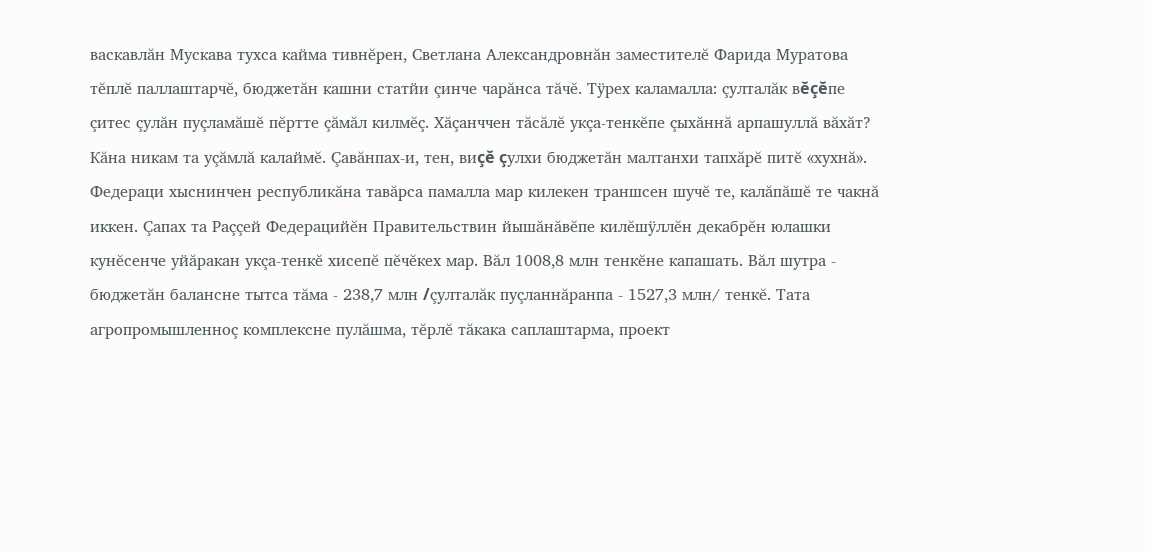васкавлăн Мускава тухса кайма тивнĕрен, Светлана Александровнăн заместителĕ Фарида Муратова тĕплĕ паллаштарчĕ, бюджетăн кашни статйи çинче чарăнса тăчĕ. Тÿрех каламалла: çулталăк вĕçĕпе çитес çулăн пуçламăшĕ пĕртте çăмăл килмĕç. Хăçанччен тăсăлĕ укçа-тенкĕпе çыхăннă арпашуллă вăхăт? Кăна никам та уçăмлă калаймĕ. Çавăнпах-и, тен, виçĕ çулхи бюджетăн малтанхи тапхăрĕ питĕ «хухнă». Федераци хыснинчен республикăна тавăрса памалла мар килекен траншсен шучĕ те, калăпăшĕ те чакнă иккен. Çапах та Раççей Федерацийĕн Правительствин йышăнăвĕпе килĕшÿллĕн декабрĕн юлашки кунĕсенче уйăракан укçа-тенкĕ хисепĕ пĕчĕкех мар. Вăл 1008,8 млн тенкĕне капашать. Вăл шутра - бюджетăн балансне тытса тăма - 238,7 млн /çулталăк пуçланнăранпа - 1527,3 млн/ тенкĕ. Тата агропромышленноç комплексне пулăшма, тĕрлĕ тăкака саплаштарма, проект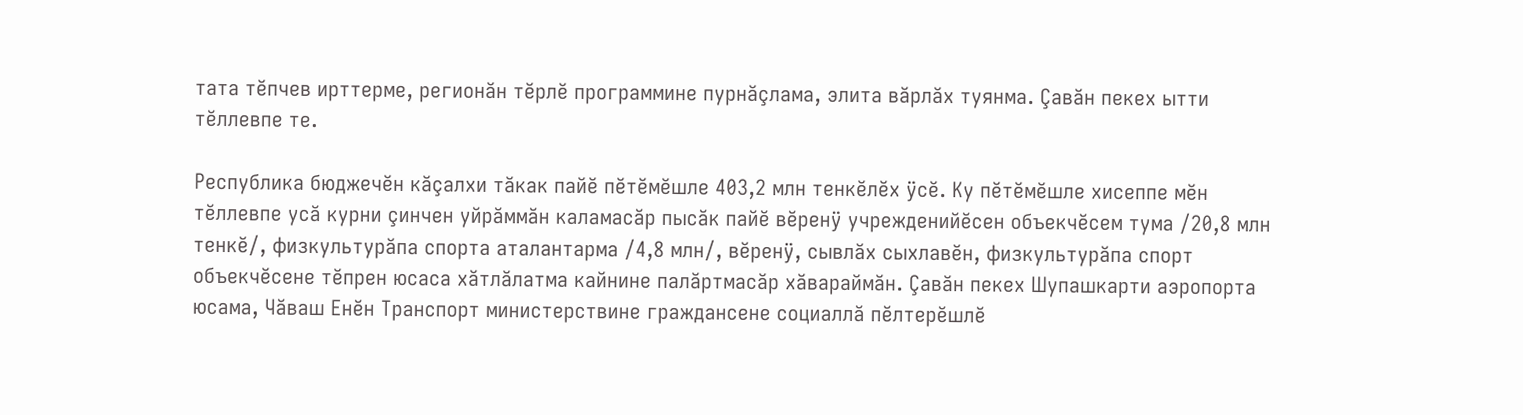тата тĕпчев ирттерме, регионăн тĕрлĕ программине пурнăçлама, элита вăрлăх туянма. Çавăн пекех ытти тĕллевпе те.

Республика бюджечĕн кăçалхи тăкак пайĕ пĕтĕмĕшле 403,2 млн тенкĕлĕх ÿсĕ. Ку пĕтĕмĕшле хисеппе мĕн тĕллевпе усă курни çинчен уйрăммăн каламасăр пысăк пайĕ вĕренÿ учрежденийĕсен объекчĕсем тума /20,8 млн тенкĕ/, физкультурăпа спорта аталантарма /4,8 млн/, вĕренÿ, сывлăх сыхлавĕн, физкультурăпа спорт объекчĕсене тĕпрен юсаса хăтлăлатма кайнине палăртмасăр хăвараймăн. Çавăн пекех Шупашкарти аэропорта юсама, Чăваш Енĕн Транспорт министерствине граждансене социаллă пĕлтерĕшлĕ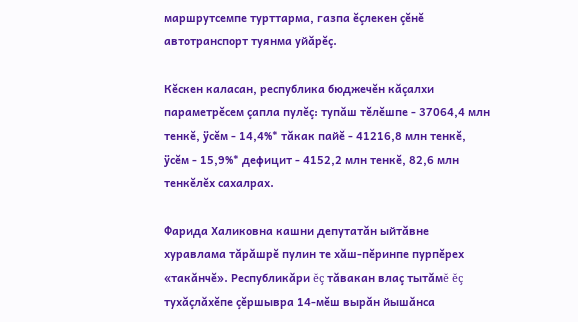маршрутсемпе турттарма, газпа ĕçлекен çĕнĕ автотранспорт туянма уйăрĕç.

Кĕскен каласан, республика бюджечĕн кăçалхи параметрĕсем çапла пулĕç: тупăш тĕлĕшпе - 37064,4 млн тенкĕ, ÿсĕм - 14,4%* тăкак пайĕ - 41216,8 млн тенкĕ, ÿсĕм - 15,9%* дефицит - 4152,2 млн тенкĕ, 82,6 млн тенкĕлĕх сахалрах.

Фарида Халиковна кашни депутатăн ыйтăвне хуравлама тăрăшрĕ пулин те хăш-пĕринпе пурпĕрех «такăнчĕ». Республикăри ĕç тăвакан влаç тытăмĕ ĕç тухăçлăхĕпе çĕршывра 14-мĕш вырăн йышăнса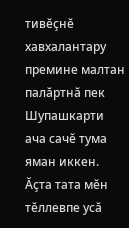тивĕçнĕ хавхалантару премине малтан палăртнă пек Шупашкарти ача сачĕ тума яман иккен. Ăçта тата мĕн тĕллевпе усă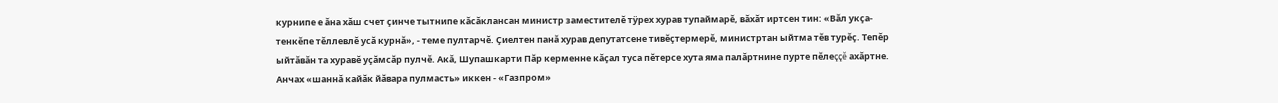курнипе е ăна хăш счет çинче тытнипе кăсăклансан министр заместителĕ тÿрех хурав тупаймарĕ, вăхăт иртсен тин: «Вăл укçа-тенкĕпе тĕллевлĕ усă курнă», - теме пултарчĕ. Çиелтен панă хурав депутатсене тивĕçтермерĕ, министртан ыйтма тĕв турĕç. Тепĕр ыйтăвăн та хуравĕ уçăмсăр пулчĕ. Акă, Шупашкарти Пăр керменне кăçал туса пĕтерсе хута яма палăртнине пурте пĕлеççĕ ахăртне. Анчах «шаннă кайăк йăвара пулмасть» иккен - «Газпром»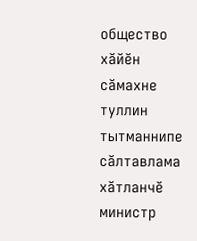общество хăйĕн сăмахне туллин тытманнипе сăлтавлама хăтланчĕ министр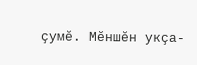çумĕ. Мĕншĕн укçа-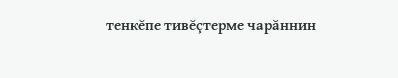тенкĕпе тивĕçтерме чарăннин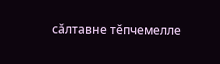сăлтавне тĕпчемелле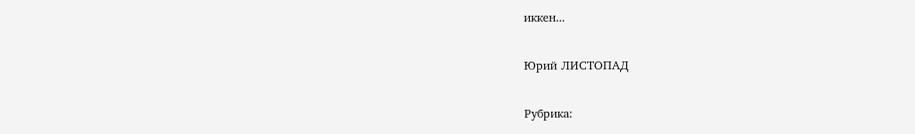иккен...

Юрий ЛИСТОПАД

Рубрика: